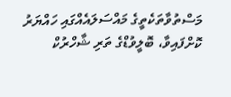މަސްތުވާތަކެތީގެ މައްސަލައެއްގައި ހައްޔަރު ކޮށްފައިވާ، ބޮލީވުޑްގެ ތަރި ޝާހްރުކް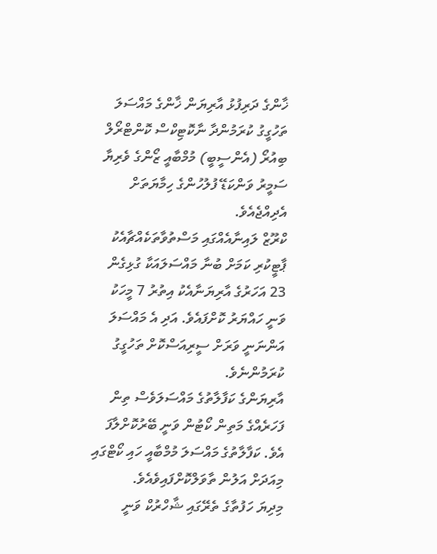ޚާންގެ ދަރިފުޅު އާރިޔަން ޚާންގެ މައްސަލަ ތަހުގީގު ކުރަމުންދާ ނާކޮޓިކްސް ކޮންޓްރޯލް ބިއުރޯ (އެންސީބީ) މުމްބާއީ ޒޯންގެ ވެރިޔާ ސަމީރު ވަންކަޑޭ ފުލުހުންގެ ހިމާޔަތަށް އެދިއްޖެއެވެ.
ކްރޫޒް ލައިނާއެއްގައި މަސްތުވާތަކެއްޗާއެކު ޕާޓީކުރި ކަމަށް ބުނާ މައްސަލައަކާ ގުޅިގެން 23 އަހަރުގެ އާރިޔަނާއެކު އިތުރު 7 މީހަކު ވަނީ ހައްޔަރު ކޮށްފައެވެ. އަދި އެ މައްސަލަ އަންނަނީ ވަރަށް ސީރިއަސްކޮށް ތަހުގީގު ކުރަމުންނެވެ.
އާރިޔަންގެ ކަފާލާތުގެ މައްސަލަވެސް ތިން ފަހަރެއްގެ މަތިން ކޯޓުން ވަނީ ބޭރުކޮށްލާފަ އެވެ. ކަފާލާތުގެ މައްސަލަ މުމްބާއީ ހައި ކޯޓްގައި މިއަދަށް އަލުން ތާވަލްކޮށްފައިވެއެވެ.
މިދިޔަ ހަފުތާގެ ތެރޭގައި ޝާހްރުކް ވަނީ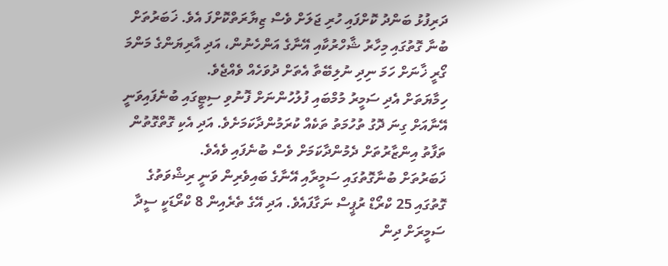ދަރިފުޅު ބަންދު ކޮށްފައި ހުރި ޖަލަށް ވެސް ޒިޔާރަތްކޮށްފަ އެވެ. ޚަބަރުތަށް ބުނާ ގޮތުގައި މިހާރު ޝާހްރުކާއި އޭނާގެ އަންހެނުން، އަދި އާރިޔަންގެ މަންމަ ގޯރީ ޚާނަށް ހަމަ ނިދި ނުލިބޭތާ އެތަށް ދުވަހެއް ވެއްޖެވެ.
ހިމާޔަތަށް އެދި ސަމީރު މުމްބައި ފުލުހުންނަށް ފޮނުވި ސިޓީގައި ބުނެފައިވަނީ އޭނާއަށް ގިނަ ދޮގު ތުހުމަތު ތަކެއް ކުރަމުންދާކަމަށެވެ. އަދި އެކި ގޮތްގޮތުން ތަފާތު އިންޒާރުތަށް ދެމުންދާކަމަށް ވެސް ބުނެފައި ވެއެވެ.
ޚަބަރުތަށް ބުނާގޮތުގައި ސަމީރާއި އޭނާގެ ބައިވެރިން ވަނީ ރިޝްވަތުގެ ގޮތުގައި 25 ކްރޯޑް ރުޕީސް ނަގާފައެވެ. އަދި އޭގެ ތެރެއިން 8 ކްރޯޑަކީ ސީދާ ސަމީރަށް ދިން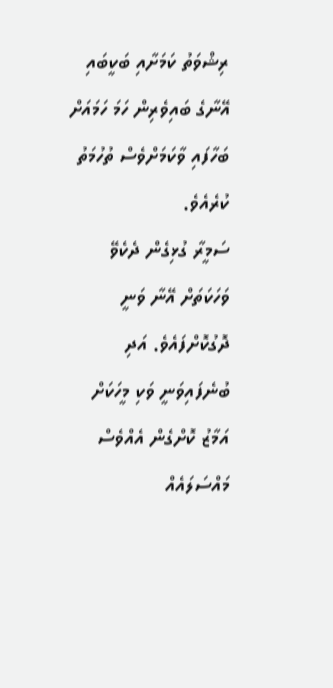ރިޝްވަތު ކަމަށާއި ބަކީބައި އޭނާގެ ބައިވެރިން ހަމަ ހަމައަށް ބަހާފައި ވާކަމަށްވެސް ތުހުމަތު ކުރެއެވެ.
ސަމީރާ ގުޅިގެން ދެކެވޭ ވަހަކަތަށް އޭނާ ވަނީ ދޮގުކޮށްފައެވެ. އަދި ބުނެފައިވަނީ ވަކި މީހަކަށް އަމާޒު ކޮށްގެން އެއްވެސް މައްސަލައެއް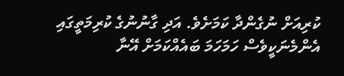ކުރިއަށް ނުގެންދާ ކަމަށެވެ. އަދި ގާނުނުގެ ކުރިމަތީގައި އެންމެނަކީވެސް ހަމަހަމަ ބައެއްކަމަށް އޭނާ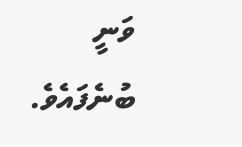ވަނީ ބުނެފައެވެ.